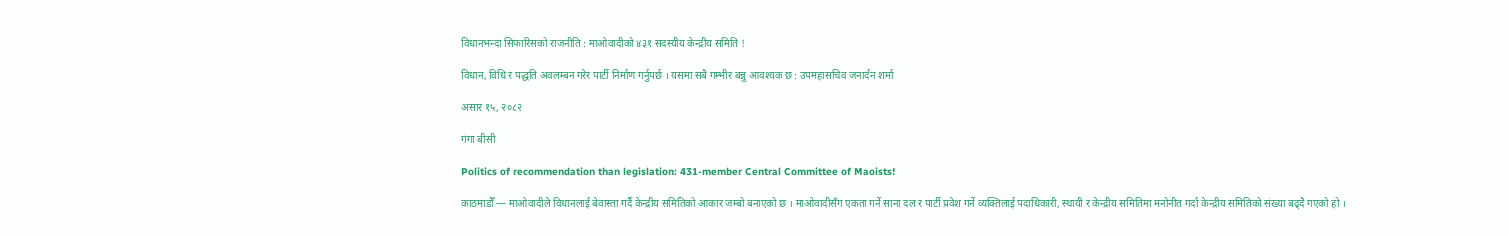विधानभन्दा सिफारिसको राजनीति : माओवादीको ४३१ सदस्यीय केन्द्रीय समिति !

विधान, विधि र पद्धति अवलम्बन गरेर पार्टी निर्माण गर्नुपर्छ । यसमा सबै गम्भीर बन्नु आवश्यक छ : उपमहासचिव जनार्दन शर्मा

असार १५, २०८२

गंगा बीसी

Politics of recommendation than legislation: 431-member Central Committee of Maoists!

काठमाडौँ — माओवादीले विधानलाई बेवास्ता गर्दै केन्द्रीय समितिको आकार जम्बो बनाएको छ । माओवादीसँग एकता गर्ने साना दल र पार्टी प्रवेश गर्ने व्यक्तिलाई पदाधिकारी, स्थायी र केन्द्रीय समितिमा मनोनीत गर्दा केन्द्रीय समितिको संख्या बढ्दै गएको हो ।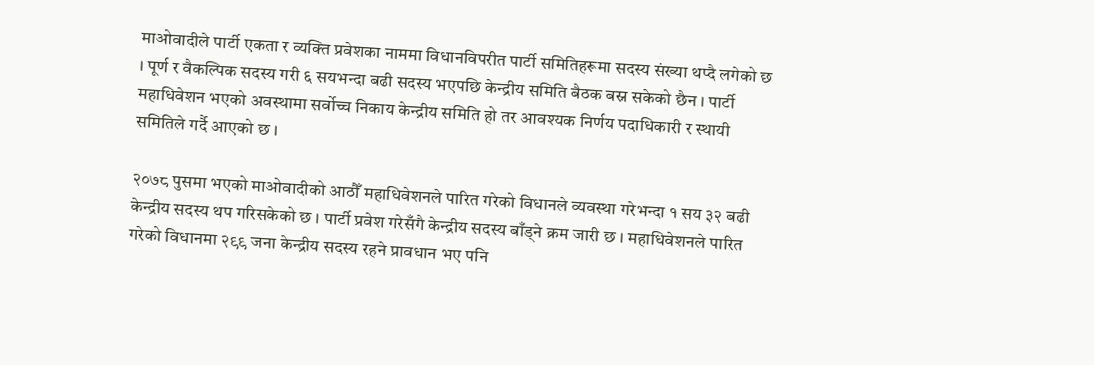माओवादीले पार्टी एकता र व्यक्ति प्रवेशका नाममा विधानविपरीत पार्टी समितिहरूमा सदस्य संख्या थप्दै लगेको छ । पूर्ण र वैकल्पिक सदस्य गरी ६ सयभन्दा बढी सदस्य भएपछि केन्द्रीय समिति बैठक बस्न सकेको छैन । पार्टी महाधिवेशन भएको अवस्थामा सर्वोच्च निकाय केन्द्रीय समिति हो तर आवश्यक निर्णय पदाधिकारी र स्थायी समितिले गर्दै आएको छ ।

२०७८ पुसमा भएको माओवादीको आठौँ महाधिवेशनले पारित गरेको विधानले व्यवस्था गरेभन्दा १ सय ३२ बढी केन्द्रीय सदस्य थप गरिसकेको छ । पार्टी प्रवेश गरेसँगै केन्द्रीय सदस्य बाँड्ने क्रम जारी छ । महाधिवेशनले पारित गरेको विधानमा २९९ जना केन्द्रीय सदस्य रहने प्रावधान भए पनि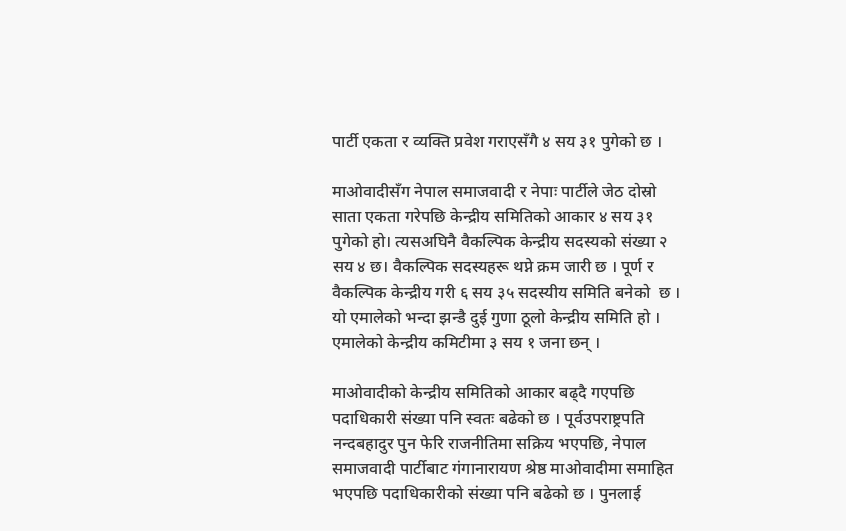पार्टी एकता र व्यक्ति प्रवेश गराएसँगै ४ सय ३१ पुगेको छ ।

माओवादीसँग नेपाल समाजवादी र नेपाः पार्टीले जेठ दोस्रो साता एकता गरेपछि केन्द्रीय समितिको आकार ४ सय ३१ पुगेको हो। त्यसअघिनै वैकल्पिक केन्द्रीय सदस्यको संख्या २ सय ४ छ। वैकल्पिक सदस्यहरू थप्ने क्रम जारी छ । पूर्ण र वैकल्पिक केन्द्रीय गरी ६ सय ३५ सदस्यीय समिति बनेको  छ । यो एमालेको भन्दा झन्डै दुई गुणा ठूलो केन्द्रीय समिति हो । एमालेको केन्द्रीय कमिटीमा ३ सय १ जना छन् ।

माओवादीको केन्द्रीय समितिको आकार बढ्दै गएपछि पदाधिकारी संख्या पनि स्वतः बढेको छ । पूर्वउपराष्ट्रपति नन्दबहादुर पुन फेरि राजनीतिमा सक्रिय भएपछि, नेपाल समाजवादी पार्टीबाट गंगानारायण श्रेष्ठ माओवादीमा समाहित भएपछि पदाधिकारीको संख्या पनि बढेको छ । पुनलाई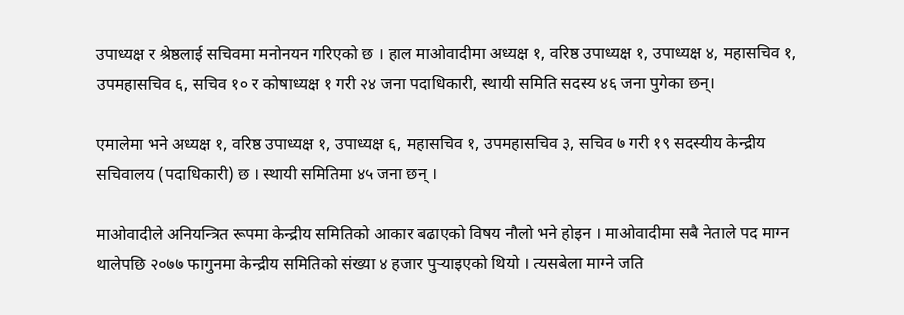उपाध्यक्ष र श्रेष्ठलाई सचिवमा मनोनयन गरिएको छ । हाल माओवादीमा अध्यक्ष १, वरिष्ठ उपाध्यक्ष १, उपाध्यक्ष ४, महासचिव १, उपमहासचिव ६, सचिव १० र कोषाध्यक्ष १ गरी २४ जना पदाधिकारी, स्थायी समिति सदस्य ४६ जना पुगेका छन्।

एमालेमा भने अध्यक्ष १, वरिष्ठ उपाध्यक्ष १, उपाध्यक्ष ६, महासचिव १, उपमहासचिव ३, सचिव ७ गरी १९ सदस्यीय केन्द्रीय सचिवालय (पदाधिकारी) छ । स्थायी समितिमा ४५ जना छन् ।

माओवादीले अनियन्त्रित रूपमा केन्द्रीय समितिको आकार बढाएको विषय नौलो भने होइन । माओवादीमा सबै नेताले पद माग्न थालेपछि २०७७ फागुनमा केन्द्रीय समितिको संख्या ४ हजार पुर्‍याइएको थियो । त्यसबेला माग्ने जति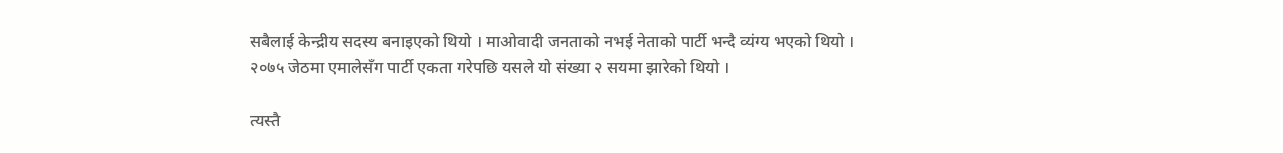सबैलाई केन्द्रीय सदस्य बनाइएको थियो । माओवादी जनताको नभई नेताको पार्टी भन्दै व्यंग्य भएको थियो । २०७५ जेठमा एमालेसँग पार्टी एकता गरेपछि यसले यो संख्या २ सयमा झारेको थियो ।

त्यस्तै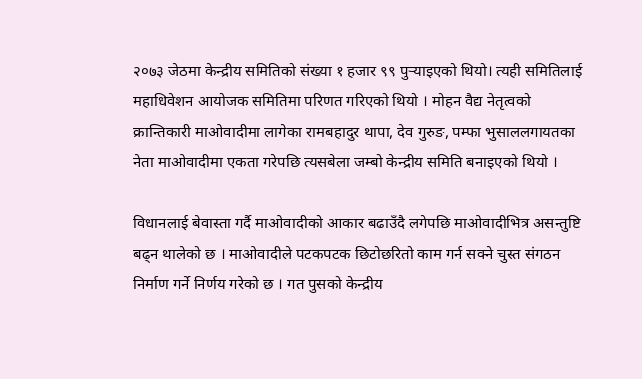२०७३ जेठमा केन्द्रीय समितिको संख्या १ हजार ९९ पुर्‍याइएको थियो। त्यही समितिलाई महाधिवेशन आयोजक समितिमा परिणत गरिएको थियो । मोहन वैद्य नेतृत्वको क्रान्तिकारी माओवादीमा लागेका रामबहादुर थापा, देव गुरुङ, पम्फा भुसाललगायतका नेता माओवादीमा एकता गरेपछि त्यसबेला जम्बो केन्द्रीय समिति बनाइएको थियो ।

विधानलाई बेवास्ता गर्दै माओवादीको आकार बढाउँदै लगेपछि माओवादीभित्र असन्तुष्टि बढ्न थालेको छ । माओवादीले पटकपटक छिटोछरितो काम गर्न सक्ने चुस्त संगठन निर्माण गर्ने निर्णय गरेको छ । गत पुसको केन्द्रीय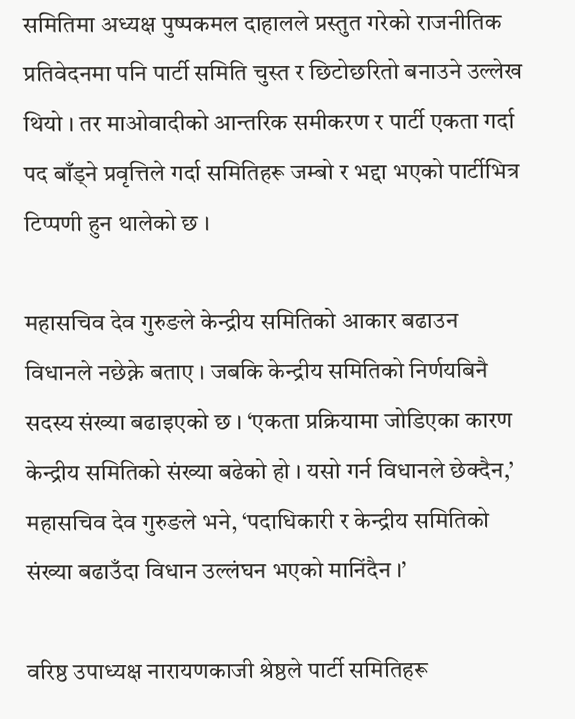समितिमा अध्यक्ष पुष्पकमल दाहालले प्रस्तुत गरेको राजनीतिक प्रतिवेदनमा पनि पार्टी समिति चुस्त र छिटोछरितो बनाउने उल्लेख थियो । तर माओवादीको आन्तरिक समीकरण र पार्टी एकता गर्दा पद बाँड्ने प्रवृत्तिले गर्दा समितिहरू जम्बो र भद्दा भएको पार्टीभित्र टिप्पणी हुन थालेको छ ।

महासचिव देव गुरुङले केन्द्रीय समितिको आकार बढाउन विधानले नछेक्ने बताए । जबकि केन्द्रीय समितिको निर्णयबिनै सदस्य संख्या बढाइएको छ । ‘एकता प्रक्रियामा जोडिएका कारण केन्द्रीय समितिको संख्या बढेको हो । यसो गर्न विधानले छेक्दैन,’ महासचिव देव गुरुङले भने, ‘पदाधिकारी र केन्द्रीय समितिको संख्या बढाउँदा विधान उल्लंघन भएको मानिंदैन ।’

वरिष्ठ उपाध्यक्ष नारायणकाजी श्रेष्ठले पार्टी समितिहरू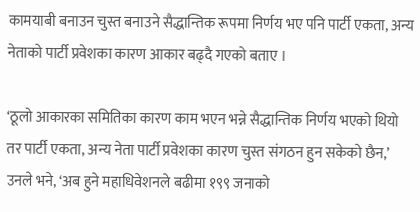कामयाबी बनाउन चुस्त बनाउने सैद्धान्तिक रूपमा निर्णय भए पनि पार्टी एकता, अन्य नेताको पार्टी प्रवेशका कारण आकार बढ्दै गएको बताए ।

‘ठूलो आकारका समितिका कारण काम भएन भन्ने सैद्धान्तिक निर्णय भएको थियो तर पार्टी एकता, अन्य नेता पार्टी प्रवेशका कारण चुस्त संगठन हुन सकेको छैन,’ उनले भने, ‘अब हुने महाधिवेशनले बढीमा १९९ जनाको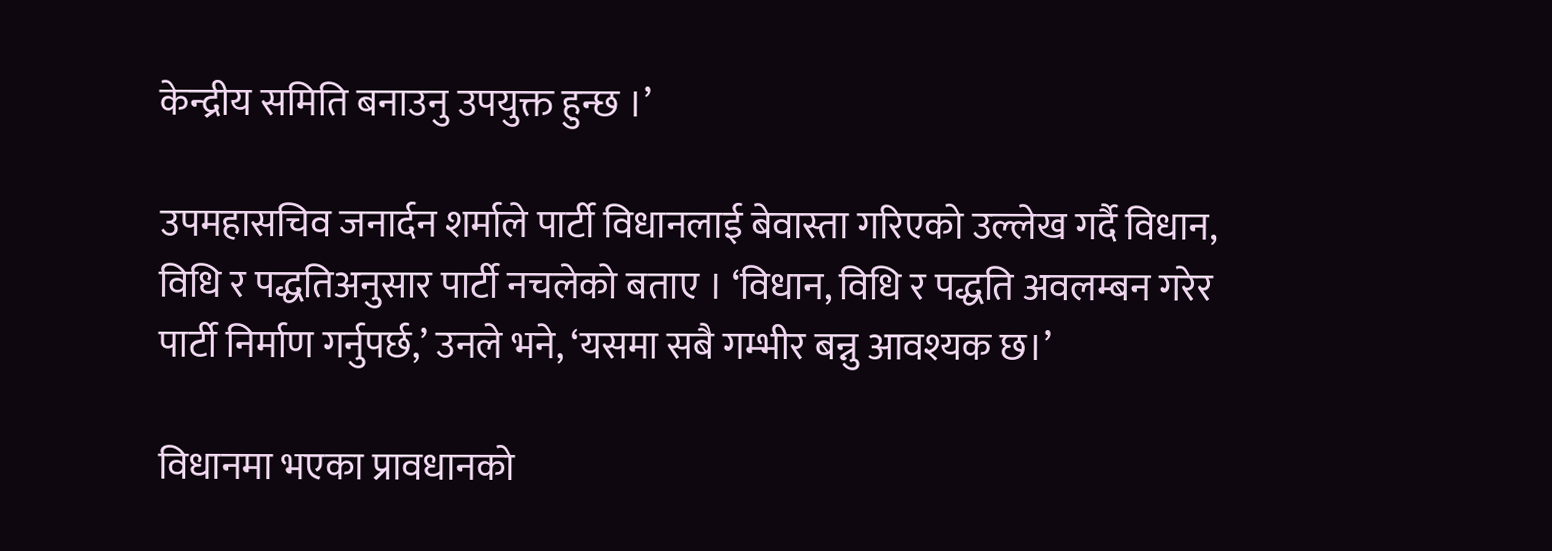केन्द्रीय समिति बनाउनु उपयुक्त हुन्छ ।’

उपमहासचिव जनार्दन शर्माले पार्टी विधानलाई बेवास्ता गरिएको उल्लेख गर्दै विधान, विधि र पद्धतिअनुसार पार्टी नचलेको बताए । ‘विधान, विधि र पद्धति अवलम्बन गरेर पार्टी निर्माण गर्नुपर्छ,’ उनले भने, ‘यसमा सबै गम्भीर बन्नु आवश्यक छ।’

विधानमा भएका प्रावधानको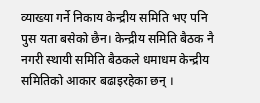व्याख्या गर्ने निकाय केन्द्रीय समिति भए पनि पुस यता बसेको छैन। केन्द्रीय समिति बैठक नै नगरी स्थायी समिति बैठकले धमाधम केन्द्रीय समितिको आकार बढाइरहेका छन् ।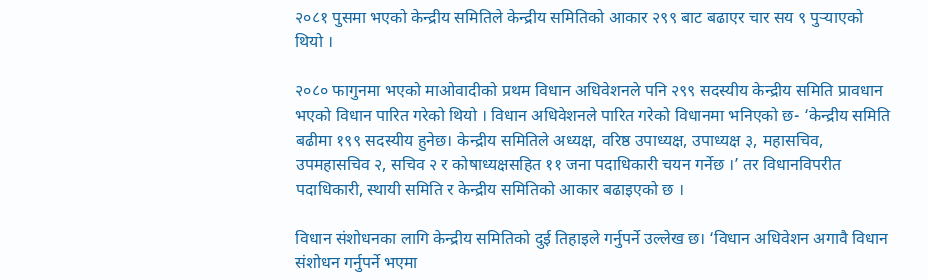२०८१ पुसमा भएको केन्द्रीय समितिले केन्द्रीय समितिको आकार २९९ बाट बढाएर चार सय ९ पुर्‍याएको थियो ।

२०८० फागुनमा भएको माओवादीको प्रथम विधान अधिवेशनले पनि २९९ सदस्यीय केन्द्रीय समिति प्रावधान भएको विधान पारित गरेको थियो । विधान अधिवेशनले पारित गरेको विधानमा भनिएको छ- ‘केन्द्रीय समिति बढीमा १९९ सदस्यीय हुनेछ। केन्द्रीय समितिले अध्यक्ष, वरिष्ठ उपाध्यक्ष, उपाध्यक्ष ३, महासचिव, उपमहासचिव २, सचिव २ र कोषाध्यक्षसहित ११ जना पदाधिकारी चयन गर्नेछ ।’ तर विधानविपरीत पदाधिकारी, स्थायी समिति र केन्द्रीय समितिको आकार बढाइएको छ ।

विधान संशोधनका लागि केन्द्रीय समितिको दुई तिहाइले गर्नुपर्ने उल्लेख छ। ‘विधान अधिवेशन अगावै विधान संशोधन गर्नुपर्ने भएमा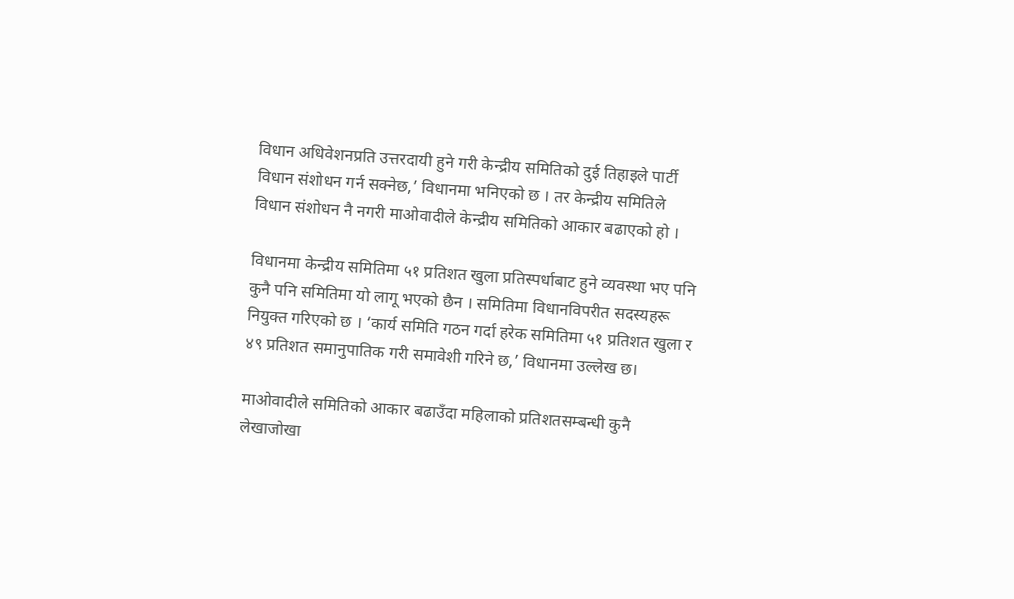विधान अधिवेशनप्रति उत्तरदायी हुने गरी केन्द्रीय समितिको दुई तिहाइले पार्टी विधान संशोधन गर्न सक्नेछ,’ विधानमा भनिएको छ । तर केन्द्रीय समितिले विधान संशोधन नै नगरी माओवादीले केन्द्रीय समितिको आकार बढाएको हो ।

विधानमा केन्द्रीय समितिमा ५१ प्रतिशत खुला प्रतिस्पर्धाबाट हुने व्यवस्था भए पनि कुनै पनि समितिमा यो लागू भएको छैन । समितिमा विधानविपरीत सदस्यहरू नियुक्त गरिएको छ । ‘कार्य समिति गठन गर्दा हरेक समितिमा ५१ प्रतिशत खुला र ४९ प्रतिशत समानुपातिक गरी समावेशी गरिने छ,’ विधानमा उल्लेख छ।

माओवादीले समितिको आकार बढाउँदा महिलाको प्रतिशतसम्बन्धी कुनै लेखाजोखा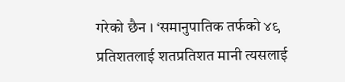गरेको छैन । ‘समानुपातिक तर्फको ४९ प्रतिशतलाई शतप्रतिशत मानी त्यसलाई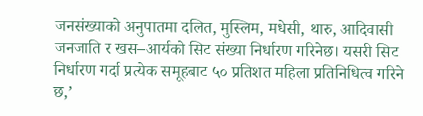जनसंख्याको अनुपातमा दलित, मुस्लिम, मधेसी, थारु, आदिवासी जनजाति र खस–आर्यको सिट संख्या निर्धारण गरिनेछ। यसरी सिट निर्धारण गर्दा प्रत्येक समूहबाट ५० प्रतिशत महिला प्रतिनिधित्व गरिने छ,’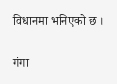विधानमा भनिएको छ ।

गंगा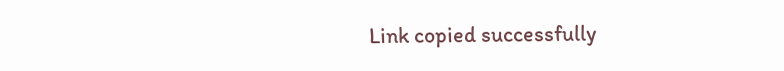Link copied successfully